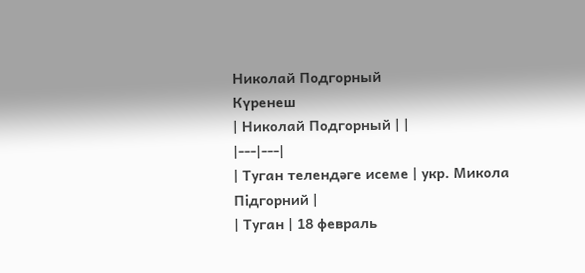Николай Подгорный
Күренеш
| Николай Подгорный | |
|---|---|
| Туган телендәге исеме | укр. Микола Підгорний |
| Туган | 18 февраль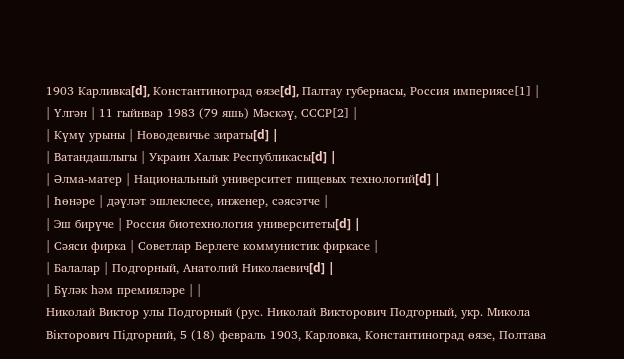1903 Карливка[d], Константиноград өязе[d], Палтау губернасы, Россия империясе[1] |
| Үлгән | 11 гыйнвар 1983 (79 яшь) Мәскәү, СССР[2] |
| Күмү урыны | Новодевичье зираты[d] |
| Ватандашлыгы | Украин Халык Республикасы[d] |
| Әлма-матер | Национальный университет пищевых технологий[d] |
| Һөнәре | дәүләт эшлеклесе, инженер, сәясәтче |
| Эш бирүче | Россия биотехнология университеты[d] |
| Сәяси фирка | Советлар Берлеге коммунистик фиркасе |
| Балалар | Подгорный, Анатолий Николаевич[d] |
| Бүләк һәм премияләре | |
Николай Виктор улы Подгорный (рус. Николай Викторович Подгорный, укр. Микола Вікторович Підгорний, 5 (18) февраль 1903, Карловка, Константиноград өязе, Полтава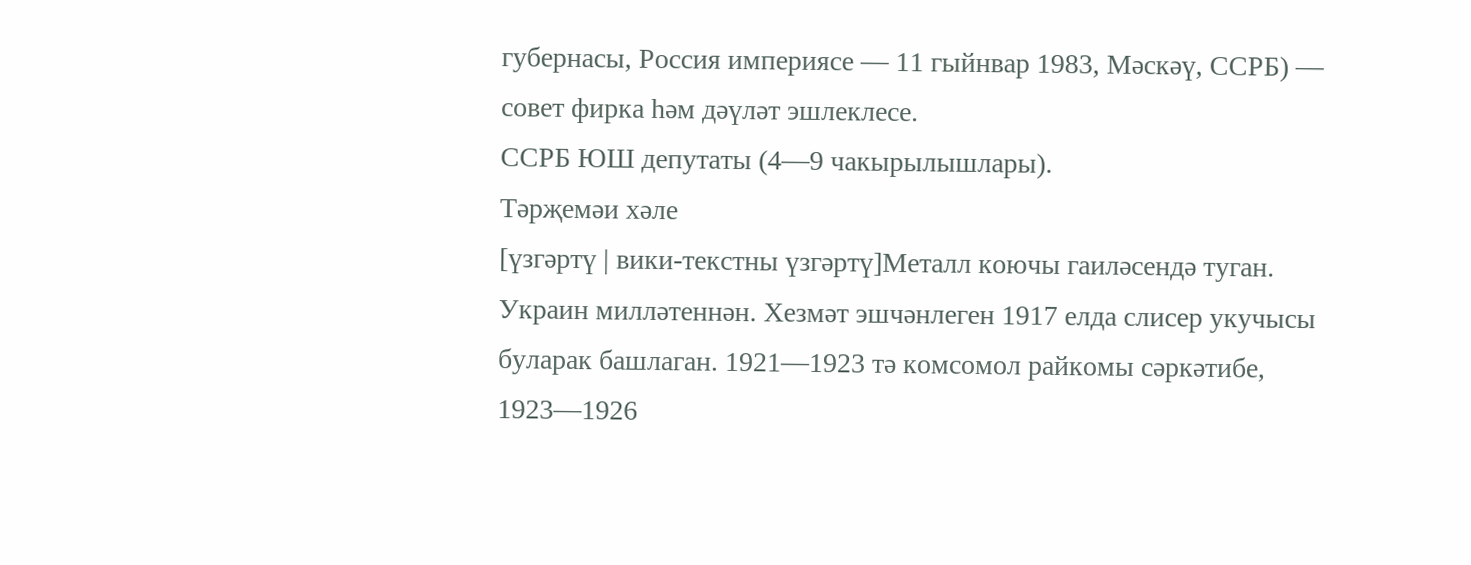губернасы, Россия империясе — 11 гыйнвар 1983, Мәскәү, ССРБ) — совет фирка һәм дәүләт эшлеклесе.
ССРБ ЮШ депутаты (4—9 чакырылышлары).
Тәрҗемәи хәле
[үзгәртү | вики-текстны үзгәртү]Металл коючы гаиләсендә туган. Украин милләтеннән. Хезмәт эшчәнлеген 1917 елда слисер укучысы буларак башлаган. 1921—1923 тә комсомол райкомы сәркәтибе, 1923—1926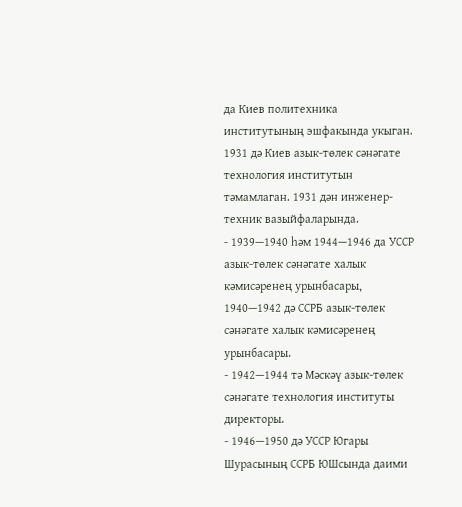да Киев политехника институтының эшфакында укыган. 1931 дә Киев азык-төлек сәнәгате технология институтын тәмамлаган. 1931 дән инженер-техник вазыйфаларында.
- 1939—1940 һәм 1944—1946 да УССР азык-төлек сәнәгате халык кәмисәренең урынбасары, 1940—1942 дә ССРБ азык-төлек сәнәгате халык кәмисәренең урынбасары.
- 1942—1944 тә Мәскәү азык-төлек сәнәгате технология институты директоры.
- 1946—1950 дә УССР Югары Шурасының ССРБ ЮШсында даими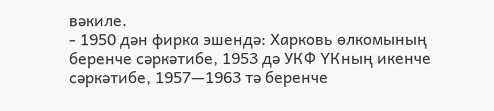вәкиле.
- 1950 дән фирка эшендә: Харковь өлкомының беренче сәркәтибе, 1953 дә УКФ ҮКның икенче сәркәтибе, 1957—1963 тә беренче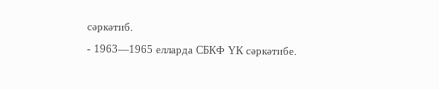сәркәтиб.
- 1963—1965 елларда СБКФ ҮК сәркәтибе.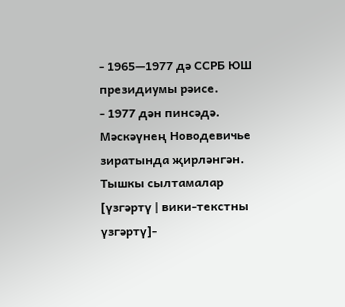- 1965—1977 дә ССРБ ЮШ президиумы рәисе.
- 1977 дән пинсәдә.
Мәскәүнең Новодевичье зиратында җирләнгән.
Тышкы сылтамалар
[үзгәртү | вики-текстны үзгәртү]-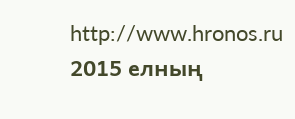http://www.hronos.ru 2015 елның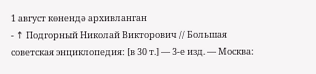1 август көнендә архивланган
- ↑ Подгорный Николай Викторович // Большая советская энциклопедия: [в 30 т.] — 3-е изд. — Москва: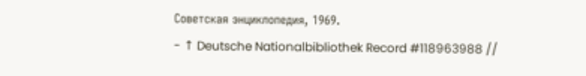Советская энциклопедия, 1969.
- ↑ Deutsche Nationalbibliothek Record #118963988 //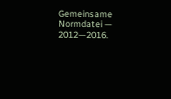Gemeinsame Normdatei — 2012—2016.